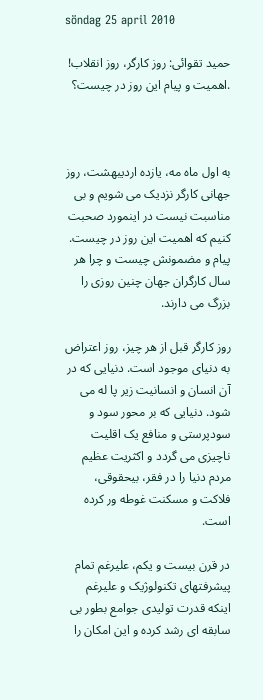söndag 25 april 2010

حمید تقوائی: روز کارگر، روز انقلاب! .اهميت و پيام اين روز در چيست؟



به اول ماه مه، یازده اردیبهشت، روز جهانی کارگر نزدیک می شویم و بی مناسبت نیست در اینمورد صحبت کنیم که اهمیت این روز در چیست. پیام و مضمونش چیست و چرا هر سال کارگران جهان چنین روزی را بزرگ می دارند.

روز کارگر قبل از هر چیز، روز اعتراض به دنیای موجود است. دنیایی که در آن انسان و انسانیت زیر پا له می شود. دنیایی که بر محور سود و سودپرستی و منافع یک اقلیت ناچیزی می گردد و اکثریت عظیم مردم دنیا را در فقر، بیحقوقی، فلاکت و مسکنت غوطه ور کرده است.

در قرن بیست و یکم، علیرغم تمام پیشرفتهای تکنولوژیک و علیرغم اینکه قدرت تولیدی جوامع بطور بی سابقه ای رشد کرده و این امکان را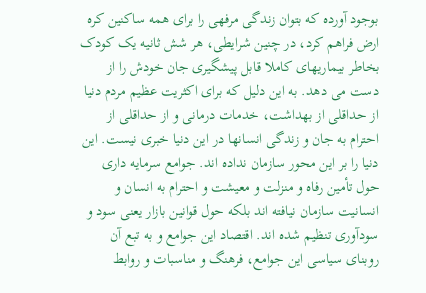بوجود آورده که بتوان زندگی مرفهی را برای همه ساکنین کره ارض فراهم کرد، در چنین شرایطی، هر شش ثانیه یک کودک بخاطر بیماریهای کاملا قابل پیشگیری جان خودش را از دست می دهد. به این دلیل که برای اکثریت عظیم مردم دنیا از حداقلی از بهداشت، خدمات درمانی و از حداقلی از احترام به جان و زندگی انسانها در این دنیا خبری نیست. این دنیا را بر این محور سازمان نداده اند. جوامع سرمایه داری حول تأمین رفاه و منزلت و معیشت و احترام به انسان و انسانیت سازمان نیافته اند بلکه حول قوانین بازار یعنی سود و سودآوری تنظیم شده اند. اقتصاد این جوامع و به تبع آن روبنای سیاسی این جوامع، فرهنگ و مناسبات و روابط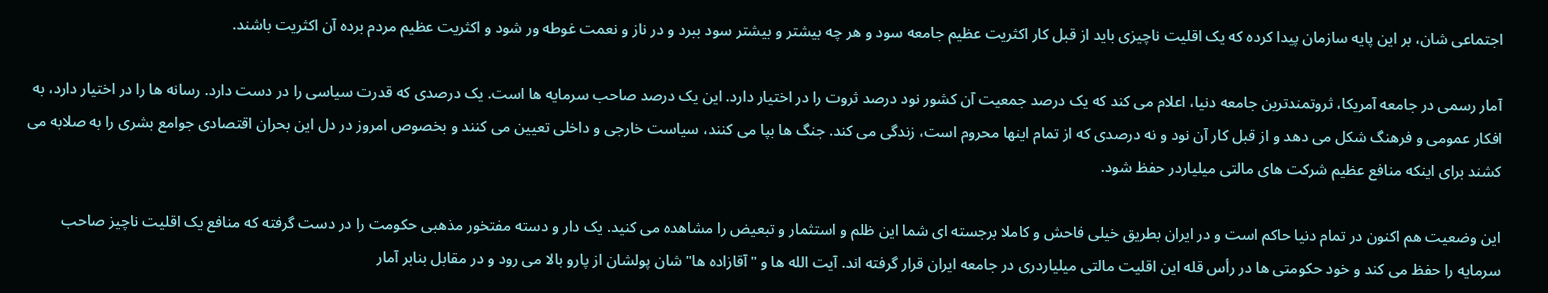اجتماعی شان، بر این پایه سازمان پیدا کرده که یک اقلیت ناچیزی باید از قبل کار اکثریت عظیم جامعه سود و هر چه بیشتر و بیشتر سود ببرد و در ناز و نعمت غوطه ور شود و اکثریت عظیم مردم برده آن اکثریت باشند.

آمار رسمی در جامعه آمریکا، ثروتمندترین جامعه دنیا، اعلام می کند که یک درصد جمعیت آن کشور نود درصد ثروت را در اختیار دارد. این یک درصد صاحب سرمایه ها است. یک درصدی که قدرت سیاسی را در دست دارد. رسانه ها را در اختیار دارد، به افکار عمومی و فرهنگ شکل می دهد و از قبل کار آن نود و نه درصدی که از تمام اینها محروم است، زندگی می کند. جنگ ها بپا می کنند، سیاست خارجی و داخلی تعیین می کنند و بخصوص امروز در دل این بحران اقتصادی جوامع بشری را به صلابه می کشند برای اینکه منافع عظیم شرکت های مالتی میلیاردر حفظ شود.

این وضعیت هم اکنون در تمام دنیا حاکم است و در ایران بطریق خیلی فاحش و کاملا برجسته ای شما این ظلم و استثمار و تبعیض را مشاهده می کنید. یک دار و دسته مفتخور مذهبی حکومت را در دست گرفته که منافع یک اقلیت ناچیز صاحب سرمایه را حفظ می کند و خود حکومتی ها در رأس قله این اقلیت مالتی میلیاردری در جامعه ایران قرار گرفته اند. آیت الله ها و "آقازاده ها" شان پولشان از پارو بالا می رود و در مقابل بنابر آمار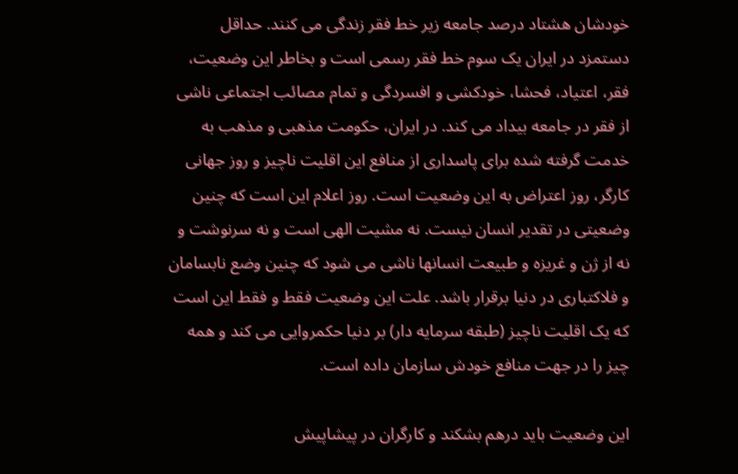خودشان هشتاد درصد جامعه زیر خط فقر زندگی می کنند. حداقل دستمزد در ایران یک سوم خط فقر رسمی است و بخاطر این وضعیت، فقر، اعتیاد، فحشا، خودکشی و افسردگی و تمام مصائب اجتماعی ناشی از فقر در جامعه بیداد می کند. در ایران، حکومت مذهبی و مذهب به خدمت گرفته شده برای پاسداری از منافع این اقلیت ناچیز و روز جهانی کارگر، روز اعتراض به این وضعیت است. روز اعلام این است که چنین وضعیتی در تقدیر انسان نیست. نه مشیت الهی است و نه سرنوشت و نه از ژن و غریزه و طبیعت انسانها ناشی می شود که چنین وضع نابسامان و فلاکتباری در دنیا برقرار باشد. علت این وضعیت فقط و فقط این است که یک اقلیت ناچیز (طبقه سرمایه دار) بر دنیا حکمروایی می کند و همه چیز را در جهت منافع خودش سازمان داده است.

این وضعیت باید درهم بشکند و کارگران در پیشاپیش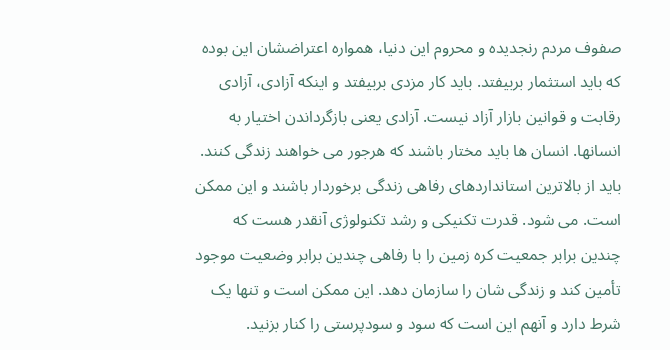صفوف مردم رنجدیده و محروم این دنیا، همواره اعتراضشان این بوده که باید استثمار بربیفتد. باید کار مزدی بربیفتد و اینکه آزادی، آزادی رقابت و قوانین بازار آزاد نیست. آزادی یعنی بازگرداندن اختیار به انسانها. انسان ها باید مختار باشند که هرجور می خواهند زندگی کنند. باید از بالاترین استانداردهای رفاهی زندگی برخوردار باشند و این ممکن است. می شود. قدرت تکنیکی و رشد تکنولوژی آنقدر هست که چندین برابر جمعیت کره زمین را با رفاهی چندین برابر وضعیت موجود تأمین کند و زندگی شان را سازمان دهد. این ممکن است و تنها یک شرط دارد و آنهم این است که سود و سودپرستی را کنار بزنید.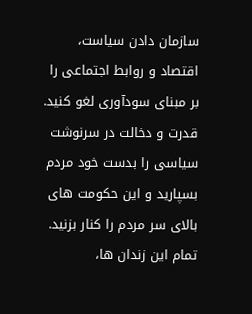سازمان دادن سیاست، اقتصاد و روابط اجتماعی را بر مبنای سودآوری لغو کنید. قدرت و دخالت در سرنوشت سیاسی را بدست خود مردم بسپارید و این حکومت های بالای سر مردم را کنار بزنید. تمام این زندان ها،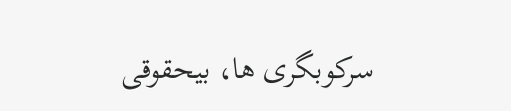سرکوبگری ها، بیحقوقی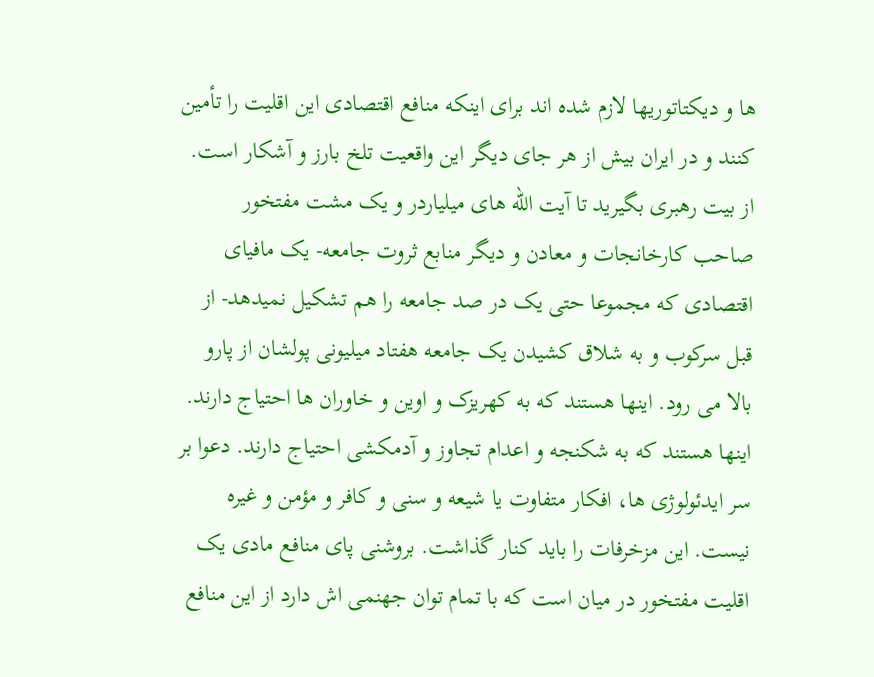ها و دیکتاتوریها لازم شده اند برای اینکه منافع اقتصادی این اقلیت را تأمین کنند و در ایران بیش از هر جای دیگر این واقعیت تلخ بارز و آشکار است. از بیت رهبری بگیرید تا آیت الله های میلیاردر و یک مشت مفتخور صاحب کارخانجات و معادن و دیگر منابع ثروت جامعه- یک مافیای اقتصادی که مجموعا حتی یک در صد جامعه را هم تشکیل نمیدهد- از قبل سرکوب و به شلاق کشیدن یک جامعه هفتاد میلیونی پولشان از پارو بالا می رود. اینها هستند که به کهریزک و اوین و خاوران ها احتیاج دارند. اینها هستند که به شکنجه و اعدام تجاوز و آدمکشی احتیاج دارند. دعوا بر سر ایدئولوژی ها، افکار متفاوت یا شیعه و سنی و کافر و مؤمن و غیره نیست. این مزخرفات را باید کنار گذاشت. بروشنی پای منافع مادی یک اقلیت مفتخور در میان است که با تمام توان جهنمی اش دارد از این منافع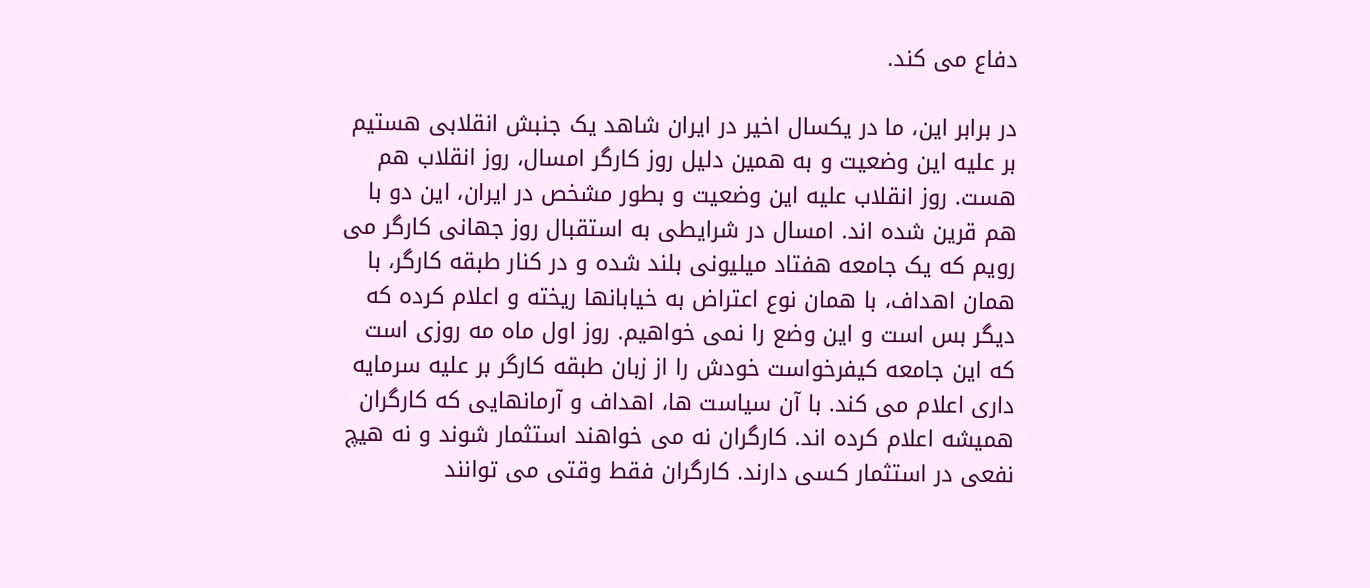دفاع می کند.

در برابر این، ما در یکسال اخیر در ایران شاهد یک جنبش انقلابی هستیم بر علیه این وضعیت و به همین دلیل روز کارگر امسال، روز انقلاب هم هست. روز انقلاب علیه این وضعیت و بطور مشخص در ایران، این دو با هم قرین شده اند. امسال در شرایطی به استقبال روز جهانی کارگر می رویم که یک جامعه هفتاد میلیونی بلند شده و در کنار طبقه کارگر، با همان اهداف، با همان نوع اعتراض به خیابانها ریخته و اعلام کرده که دیگر بس است و این وضع را نمی خواهیم. روز اول ماه مه روزی است که این جامعه کیفرخواست خودش را از زبان طبقه کارگر بر علیه سرمایه داری اعلام می کند. با آن سیاست ها، اهداف و آرمانهایی که کارگران همیشه اعلام کرده اند. کارگران نه می خواهند استثمار شوند و نه هیچ نفعی در استثمار کسی دارند. کارگران فقط وقتی می توانند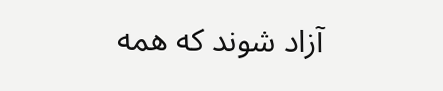آزاد شوند که همه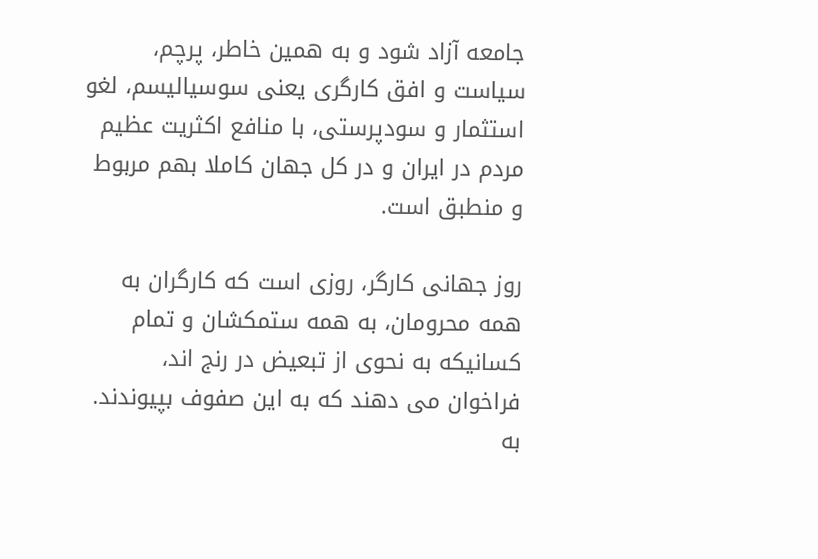جامعه آزاد شود و به همین خاطر، پرچم، سیاست و افق کارگری یعنی سوسیالیسم، لغو استثمار و سودپرستی، با منافع اکثریت عظیم مردم در ایران و در کل جهان کاملا بهم مربوط و منطبق است.

روز جهانی کارگر، روزی است که کارگران به همه محرومان، به همه ستمکشان و تمام کسانیکه به نحوی از تبعیض در رنج اند، فراخوان می دهند که به این صفوف بپیوندند. به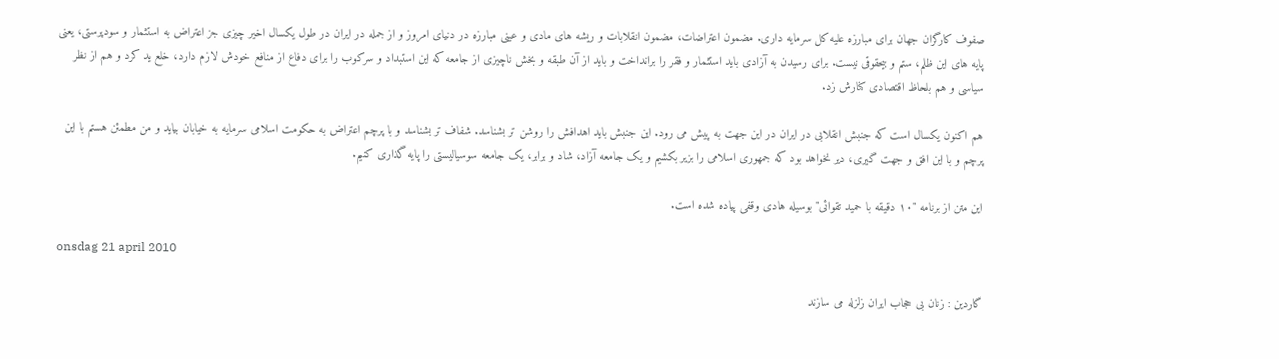صفوف کارگران جهان برای مبارزه علیه کل سرمایه داری. مضمون اعتراضات، مضمون انقلابات و ریشه های مادی و عینی مبارزه در دنیای امروز و از جمله در ایران در طول یکسال اخیر چیزی جز اعتراض به استثمار و سودپرستی، یعنی پایه های این ظلم، ستم و بیحقوقی نیست. برای رسیدن به آزادی باید استثمار و فقر را برانداخت و باید از آن طبقه و بخش ناچیزی از جامعه که این استبداد و سرکوب را برای دفاع از منافع خودش لازم دارد، خلع ید کرد و هم از نظر سیاسی و هم بلحاظ اقتصادی کنارش زد.

هم اکنون یکسال است که جنبش انقلابی در ایران در این جهت به پیش می رود. این جنبش باید اهدافش را روشن تر بشناسد. شفاف تر بشناسد و با پرچم اعتراض به حکومت اسلامی سرمایه به خیابان بیاید و من مطمئن هستم با این پرچم و با این افق و جهت گیری، دیر نخواهد بود که جمهوری اسلامی را بزیر بکشیم و یک جامعه آزاد، شاد و برابر، یک جامعه سوسیالیستی را پایه گذاری کنیم.

این متن از برنامه "۱۰ دقیقه با حمید تقوائی" بوسیله هادی وقفی پیاده شده است.

onsdag 21 april 2010

گاردین : زنان بی حجاب ایران زلزله می سازند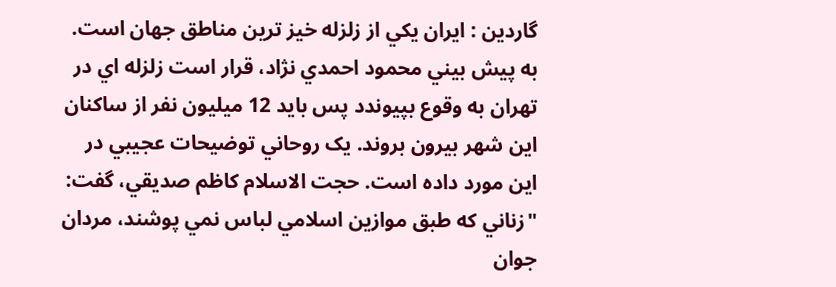گاردين : ایران یکي از زلزله خیز ترین مناطق جهان است. به پیش بیني محمود احمدي نژاد، قرار است زلزله اي در تهران به وقوع بپیوندد پس باید 12 میلیون نفر از ساکنان این شهر بیرون بروند. یک روحاني توضیحات عجیبي در این مورد داده است. حجت الاسلام کاظم صدیقي، گفت: "زناني که طبق موازین اسلامي لباس نمي پوشند، مردان جوان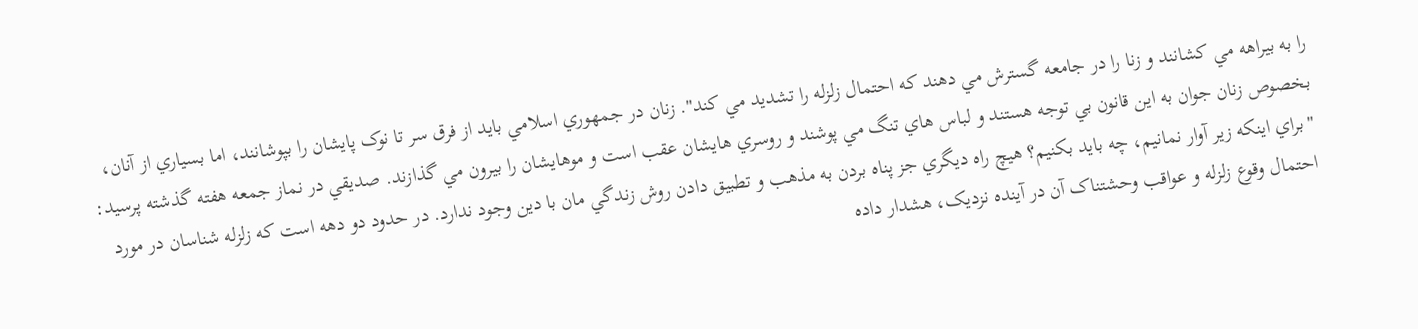را به بیراهه مي کشانند و زنا را در جامعه گسترش مي دهند که احتمال زلزله را تشدید مي کند". زنان در جمهوري اسلامي باید از فرق سر تا نوک پایشان را بپوشانند، اما بسیاري از آنان، بخصوص زنان جوان به این قانون بي توجه هستند و لباس هاي تنگ مي پوشند و روسري هایشان عقب است و موهایشان را بیرون مي گذازند. صدیقي در نماز جمعه هفته گذشته پرسید: "براي اینکه زیر آوار نمانیم، چه باید بکنیم؟ هیچ راه دیگري جز پناه بردن به مذهب و تطبیق دادن روش زندگي مان با دین وجود ندارد. در حدود دو دهه است که زلزله شناسان در مورد احتمال وقوع زلزله و عواقب وحشتناک آن در آینده نزدیک، هشدار داده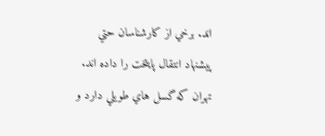اند. برخي از کارشناسان حتي پیشنهاد انتقال پایتخت را داده اند. تهران که گسل هاي طویلي دارد و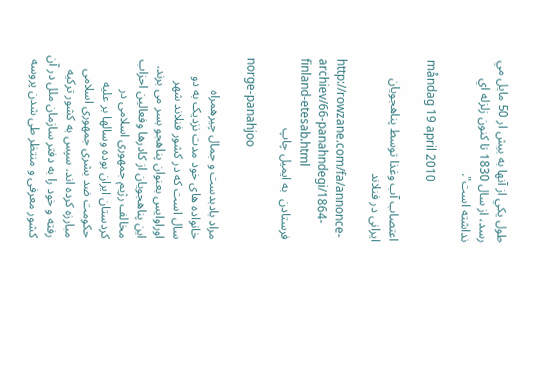طول یکي از آنها به بیش ار 50 مایل مي رسد، از سال 1830 تا کنون زلزله اي نداشته است".

måndag 19 april 2010

اعتصاب آب وغذا توسط پناهجویان ایرانی در فنلاند

http://rowzane.com/fa/annonce-archiev/66-panahndegi/1864-finland-etesab.html
فرستادن  به ایمیل چاپ

norge-panahjoo

مراد بادبدست و جمال چیرهمراه خانواده های خود مدت نزدیک به دو سال است که در کشور فنلاند شهر اوراوایس بعنوان پناهجو بسر می برند. این پناهجویان از کادرها وفعالین احزاب مخالف رژیم جمهوری اسلامی در کردستان ایران بوده وسالها بر علیه حکومت ضد بشری جمهوری اسلامی مبارزه کرده اند. سپس به کشور ترکیه رفته و خود را به دفتر سازمان ملل در آن کشور معرفی و منتظر طی شدن پروسه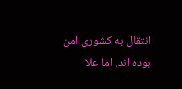انتقال به کشوری امن بوده اند. اما علا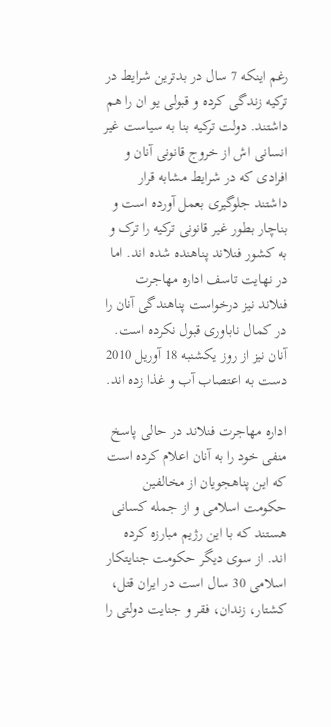رغم اینکه 7 سال در بدترین شرایط در ترکیه زندگی کرده و قبولی یو ان را هم داشتند. دولت ترکیه بنا به سیاست غیر انسانی اش از خروج قانونی آنان و افرادی که در شرایط مشابه قرار داشتند جلوگیری بعمل آورده است و بناچار بطور غیر قانونی ترکیه را ترک و به کشور فنلاند پناهنده شده اند. اما در نهایت تاسف اداره مهاجرت فنلاند نیز درخواست پناهندگی آنان را در کمال ناباوری قبول نکرده است. آنان نیز از روز یکشنبه 18 آوریل 2010 دست به اعتصاب آب و غذا زده اند.

اداره مهاجرت فنلاند در حالی پاسخ منفی خود را به آنان اعلام کرده است که این پناهجویان از مخالفین حکومت اسلامی و از جمله کسانی هستند که با این رژیم مبارزه کرده اند. از سوی دیگر حکومت جنایتکار اسلامی 30 سال است در ایران قتل، کشتار، زندان، فقر و جنایت دولتی را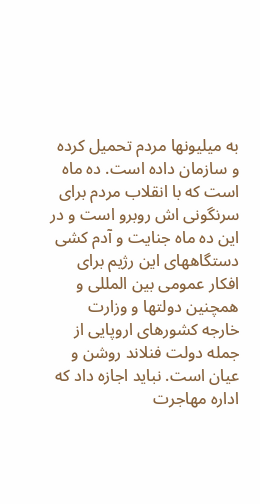به میلیونها مردم تحمیل کرده و سازمان داده است. ده ماه است که با انقلاب مردم برای سرنگونی اش روبرو است و در این ده ماه جنایت و آدم کشی دستگاههای این رژیم برای افکار عمومی بین المللی و همچنین دولتها و وزارت خارجه کشورهای اروپایی از جمله دولت فنلاند روشن و عیان است. نباید اجازه داد که اداره مهاجرت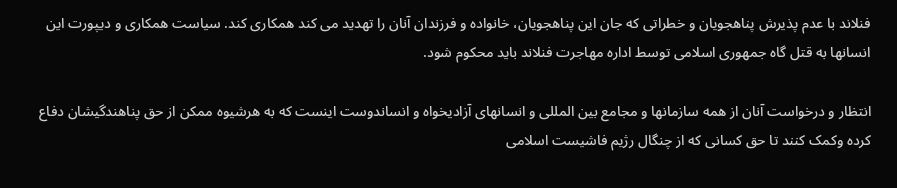فنلاند با عدم پذیرش پناهجویان و خطراتی که جان این پناهجویان، خانواده و فرزندان آنان را تهدید می کند همکاری کند. سیاست همکاری و دیپورت این انسانها به قتل گاه جمهوری اسلامی توسط اداره مهاجرت فنلاند باید محکوم شود.

انتظار و درخواست آنان از همه سازمانها و مجامع بین المللی و انسانهای آزادیخواه و انساندوست اینست که به هرشیوه ممکن از حق پناهندگیشان دفاع کرده وکمک کنند تا حق کسانی که از چنگال رژیم فاشیست اسلامی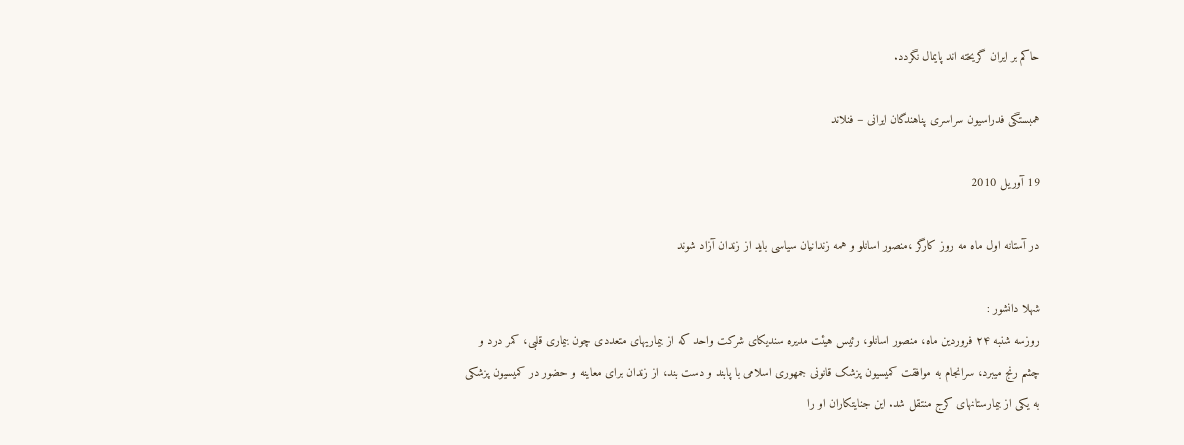حاکم بر ایران گریخته اند پایمال نگردد.

همبستگی فدراسیون سراسری پناهندگان ایرانی – فنلاند

19 آوریل 2010

در آستانه اول ماه مه روز کارگر ،منصور اسانلو و همه زندانیان سیاسی باید از زندان آزاد شوند

شهلا دانشور :
روزسه شنبه ۲۴ فروردین ماه، منصور اسانلو، رئیس هیئت مدیره سندیکای شرکت واحد که از بیماریهای متعددی چون بیماری قلبی، کمر درد و چشم رنج میبرد، سرانجام به موافقت کمیسیون پزشک قانونی جمهوری اسلامی با پابند و دست بند، از زندان برای معاینه و حضور در کمیسیون پزشکی به یکی از بیمارستانهای کرج منتقل شد. این جنایتکاران او را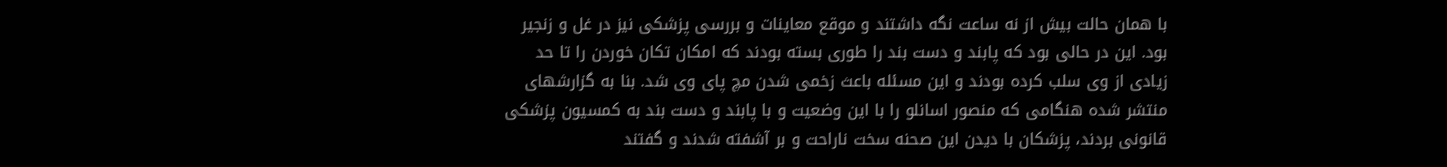با همان حالت بیش از نه ساعت نگه داشتند و موقع معاینات و بررسی پزشکی نيز در غل و زنجير بود. این در حالی بود که پابند و دست بند را طوری بسته بودند که امکان تكان خوردن را تا حد زیادی از وی سلب کرده بودند و این مسئله باعث زخمی شدن مچ پای وی شد. بنا به گزارشهای منتشر شده هنگامی که منصور اسانلو را با این وضعیت و با پابند و دست بند به کمسیون پزشکی قانونی بردند، پزشکان با دیدن این صحنه سخت ناراحت و بر آشفته شدند و گفتند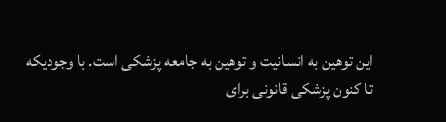این توهین به انسانیت و توهین به جامعه پزشکی است. با وجودیکه تا کنون پزشکی قانونی برای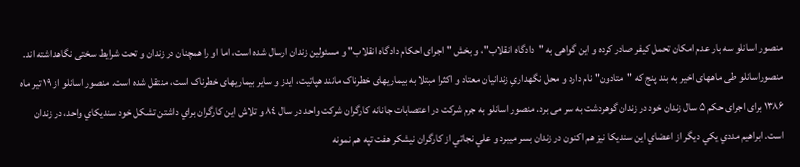منصور اسانلو سه بار عدم امكان تحمل کیفر صادر کرده و این گواهی به "دادگاه انقلاب"، و بخش "اجرای احکام دادگاه انقلاب" و مسئولین زندان ارسال شده است، اما او را همچنان در زندان و تحت شرایط سختی نگاهداشته اند. منصوراسانلو طی ماههای اخیر به بند پنج که "متادون" نام دارد و محل نگهداریِ زندانیان معتاد و اکثرا مبتلا به بیماریهای خطرناک مانند هپاتیت، ایدز و سایر بیماریهای خطرناک است، منتقل شده است. منصور اسانلو از ۱۹ تیر ماه ۱۳۸۶ برای اجرای حکم ۵ سال زندان خود در زندان گوهردشت به سر می برد. منصور اسانلو به جرم شرکت در اعتصابات جانانه کارگران شرکت واحد در سال ٨٤ و تلاش اين كارگران براي داشتن تشكل خود سنديكاي واحد، در زندان است. ابراهيم مددي يكي ديگر از اعضاي اين سنديكا نيز هم اكنون در زندان بسر ميبرد و علي نجاتي از كارگران نيشكر هفت تپه هم نمونه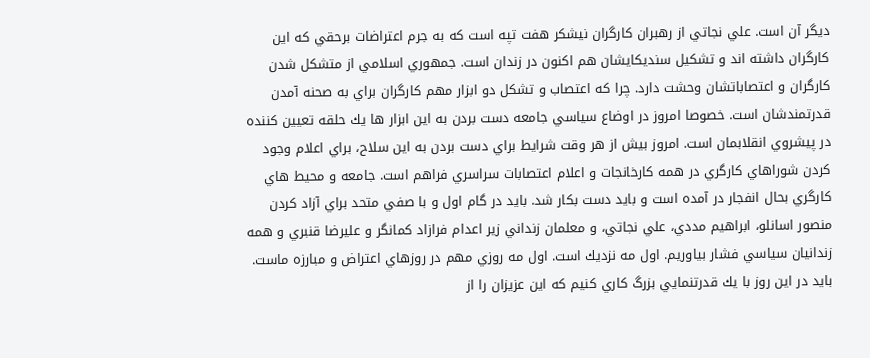ديگر آن است. علي نجاتي از رهبران كارگران نيشكر هفت تپه است كه به جرم اعتراضات برحقي كه اين كارگران داشته اند و تشكيل سنديكايشان هم اكنون در زندان است. جمهوري اسلامي از متشكل شدن كارگران و اعتصاباتشان وحشت دارد. چرا كه اعتصاب و تشكل دو ابزار مهم كارگران براي به صحنه آمدن قدرتمندشان است. خصوصا امروز در اوضاع سياسي جامعه دست بردن به اين ابزار ها يك حلقه تعيين كننده در پيشروي انقلابمان است. امروز بيش از هر وقت شرايط براي دست بردن به اين سلاح، براي اعلام وجود كردن شوراهاي كارگري در همه كارخانجات و اعلام اعتصابات سراسري فراهم است. جامعه و محيط هاي كارگري بحال انفجار در آمده است و بايد دست بكار شد. بايد در گام اول و با صفي متحد براي آزاد كردن منصور اسانلو، ابراهيم مددي، علي نجاتي، و معلمان زنداني زير اعدام فرازاد كمانگر و عليرضا قنبري و همه زندانيان سياسي فشار بياوريم. اول مه نزديك است. اول مه روزي مهم در روزهاي اعتراض و مبارزه ماست. بايد در اين روز با يك قدرتنمايي بزرگ كاري كنيم كه اين عزيزان را از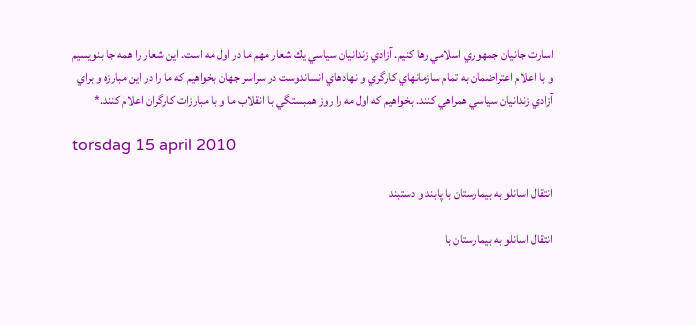اسارت جانيان جمهوري اسلامي رها كنيم. آزادي زندانيان سياسي يك شعار مهم ما در اول مه است. اين شعار را همه جا بنويسيم و با اعلام اعتراضمان به تمام سازمانهاي كارگري و نهادهاي انساندوست در سراسر جهان بخواهيم كه ما را در اين مبارزه و براي آزادي زندانيان سياسي همراهي كنند. بخواهيم كه اول مه را روز همبستگي با انقلاب ما و با مبارزات كارگران اعلام كنند.*

torsdag 15 april 2010

انتقال اسانلو به بیمارستان با پابند و دستبند

انتقال اسانلو به بیمارستان با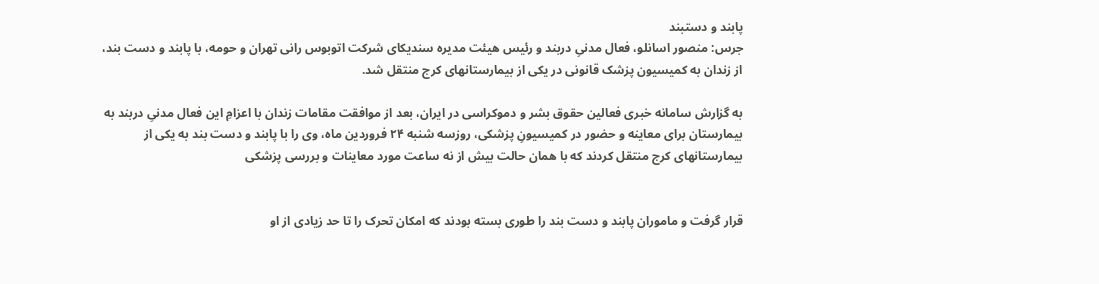پابند و دستبند
جرس: منصور اسانلو، فعال مدنیِ دربند و رئیس هیئت مدیره سندیکای شرکت اتوبوس رانی تهران و حومه، با پابند و دست بند، از زندان به کمیسیون پزشک قانونی در یکی از بیمارستانهای کرج منتقل شد.

به گزارش سامانه خبری فعالین حقوق بشر و دموکراسی در ایران، بعد از موافقت مقامات زندان با اعزامِ این فعال مدنیِ دربند به بیمارستان برای معاینه و حضور در کمیسیونِ پزشکی، روزسه شنبه ۲۴ فروردین ماه، وی را با پابند و دست بند به یکی از بیمارستانهای کرج منتقل کردند که با همان حالت بیش از نه ساعت مورد معاینات و بررسی پزشکی


قرار گرفت و ماموران پابند و دست بند را طوری بسته بودند که امکان تحرک را تا حد زیادی از او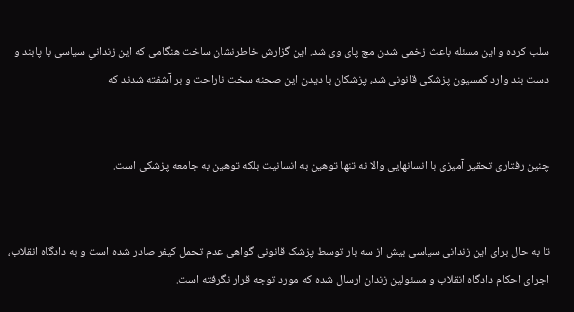سلب کرده و این مسئله باعث زخمی شدن مچ پای وی شد. این گزارش خاطرنشان ساخت هنگامی که این زندانیِ سیاسی با پابند و دست بند وارد کمسیون پزشکی قانونی شد، پزشکان با دیدن این صحنه سخت ناراحت و بر آشفته شدند که


چنین رفتاری تحقیر آمیزی با انسانهایی والا نه تنها توهین به انسانیت بلکه توهین به جامعه پزشکی است.


تا به حال برای این زندانی سیاسی بیش از سه بار توسط پزشک قانونی گواهی عدم تحمل کیفر صادر شده است و به دادگاه انقلاب، اجرای احکام دادگاه انقلاب و مسئولین زندان ارسال شده که مورد توجه قرار نگرفته است.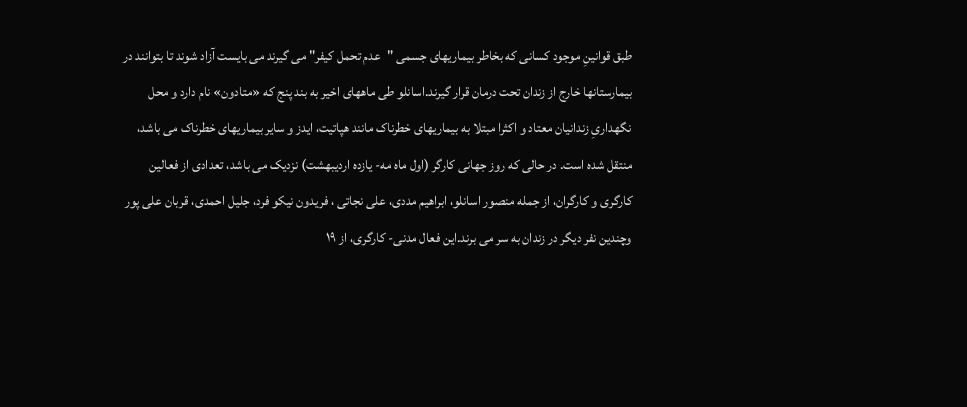طبق قوانینِ موجود کسانی که بخاطر بیماریهای جسمی "عدم تحمل کیفر" می گیرند می بایست آزاد شوند تا بتوانند در بیمارستانها خارج از زندان تحت درمان قرار گیرند.اسانلو طی ماههای اخیر به بند پنج که «متادون» نام دارد و محل نگهداریِ زندانیان معتاد و اکثرا مبتلا به بیماریهای خطرناک مانند هپاتیت، ایدز و سایر بیماریهای خطرناک می باشد، منتقل شده است. در حالی که روز جهانی کارگر (اول ماه مه- یازده اردیبهشت) نزدیک می باشد، تعدادی از فعالین کارگری و کارگران، از جمله منصور اسانلو، ابراهیم مددی، علی نجاتی ، فریدون نیکو فرد، جلیل احمدی، قربان علی پور وچندین نفر دیگر در زندان به سر می برند.این فعال مدنی- کارگری، از ۱۹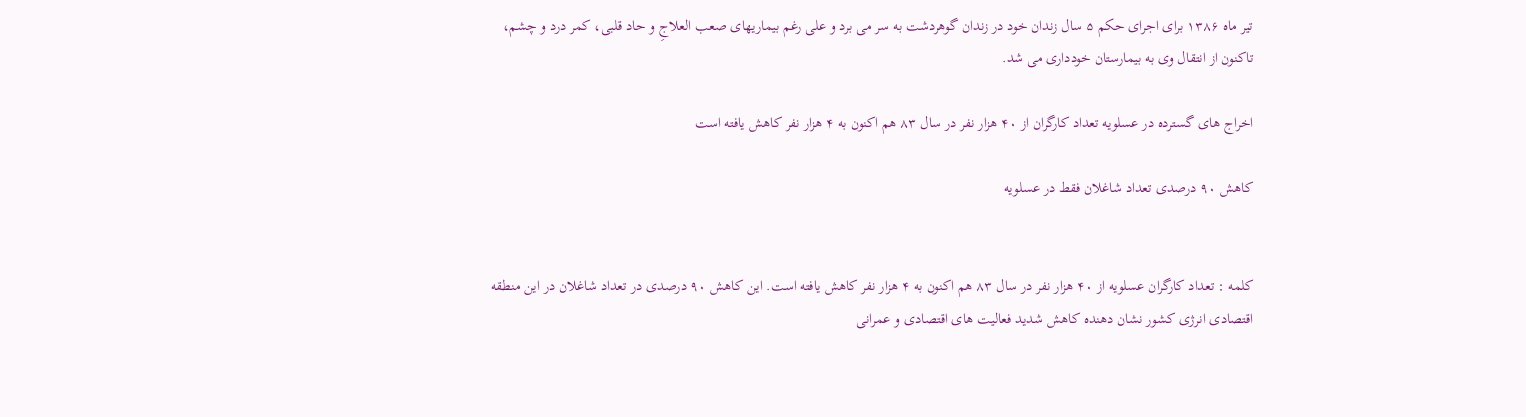تیر ماه ۱۳۸۶ برای اجرای حکم ۵ سال زندان خود در زندان گوهردشت به سر می برد و علی رغم بیماریهای صعب العلاجِ و حاد قلبی، کمر درد و چشم، تاکنون از انتقال وی به بیمارستان خودداری می شد.

اخراج های گسترده در عسلویه تعداد کارگران از ۴۰ هزار نفر در سال ۸۳ هم اکنون به ۴ هزار نفر کاهش یافته است

کاهش ۹۰ درصدی تعداد شاغلان فقط در عسلویه


کلمه : تعداد کارگران عسلویه از ۴۰ هزار نفر در سال ۸۳ هم اکنون به ۴ هزار نفر کاهش یافته است. این کاهش ۹۰ درصدی در تعداد شاغلان در این منطقه اقتصادی انرژی کشور نشان دهنده کاهش شدید فعالیت های اقتصادی و عمرانی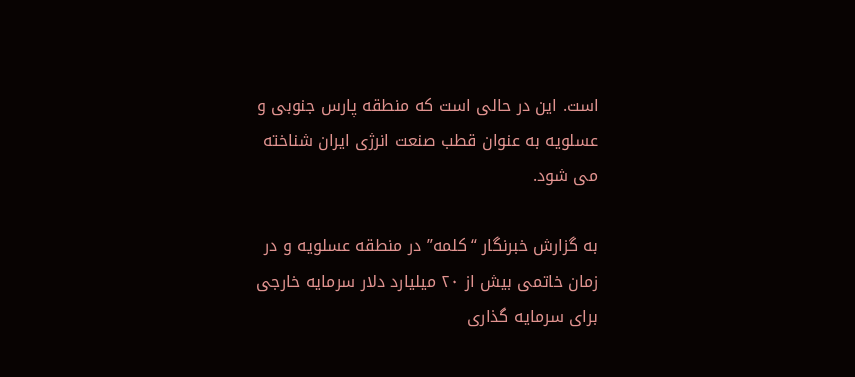است. این در حالی است که منطقه پارس جنوبی و عسلویه به عنوان قطب صنعت انرژی ایران شناخته می شود.

به گزارش خبرنگار “کلمه” در منطقه عسلویه و در زمان خاتمی بیش از ۲۰ میلیارد دلار سرمایه خارجی برای سرمایه گذاری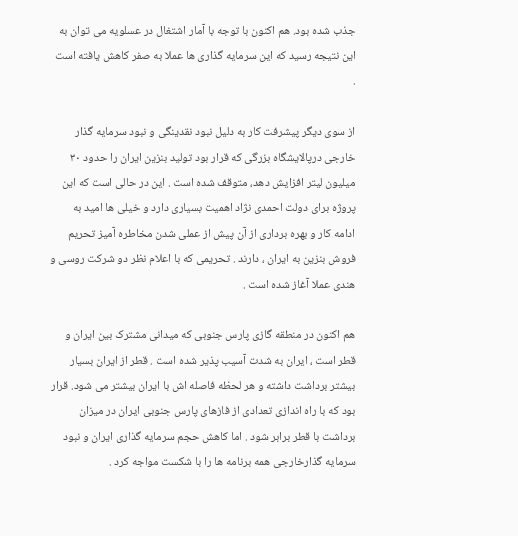جذب شده بود. هم اکنون با توجه با آمار اشتغال در عسلویه می توان به این نتیجه رسید که این سرمایه گذاری ها عملا به صفر کاهش یافته است .

از سوی دیگر پیشرفت کار به دلیل نبود نقدینگی و نبود سرمایه گذار خارجی درپالایشگاه بزرگی که قرار بود تولید بنزین ایران را حدود ۳۰ میلیون لیتر افزایش دهد، متوقف شده است . این در حالی است که این پروژه برای دولت احمدی نژاد اهمیت بسیاری دارد و خیلی ها امید به ادامه کار و بهره برداری از آن پیش از عملی شدن مخاطره آمیز تحریم فروش بنزین به ایران ، دارند . تحریمی که با اعلام نظر دو شرکت روسی و هندی عملا آغاز شده است .

هم اکنون در منطقه گازی پارس جنوبی که میدانی مشترک بین ایران و قطر است ، ایران به شدت آسیب پذیر شده است . قطر از ایران بسیار بیشتر برداشت داشته و هر لحظه فاصله اش با ایران بیشتر می شود. قرار بود که با راه اندازی تعدادی از فازهای پارس جنوبی ایران در میزان برداشت با قطر برابر شود . اما کاهش حجم سرمایه گذاری ایران و نبود سرمایه گذارخارجی همه برنامه ها را با شکست مواجه کرد .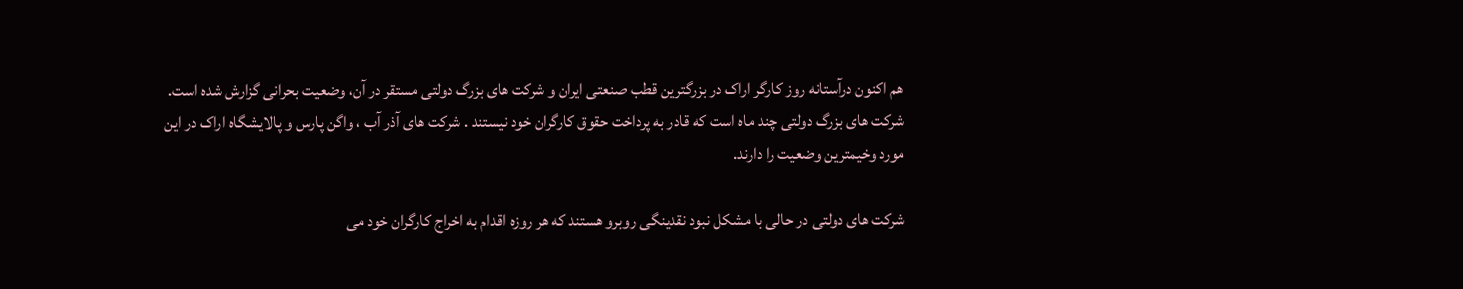هم اکنون درآستانه روز کارگر اراک در بزرگترین قطب صنعتی ایران و شرکت های بزرگ دولتی مستقر در آن، وضعیت بحرانی گزارش شده است. شرکت های بزرگ دولتی چند ماه است که قادر به پرداخت حقوق کارگران خود نیستند . شرکت های آذر آب ، واگن پارس و پالایشگاه اراک در این مورد وخیمترین وضعیت را دارند.

شرکت های دولتی در حالی با مشکل نبود نقدینگی روبرو هستند که هر روزه اقدام به اخراج کارگران خود می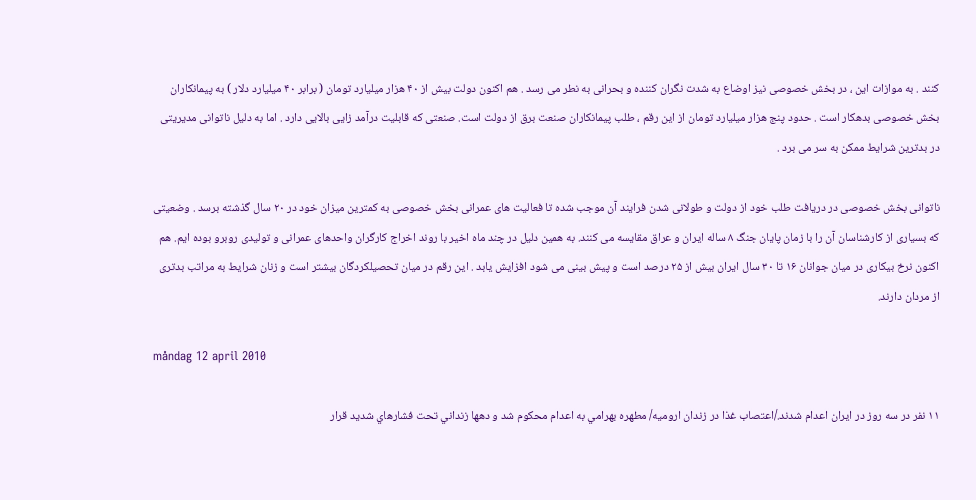کنند . به موازات این ، در بخش خصوصی نیز اوضاع به شدت نگران کننده و بحرانی به نطر می رسد . هم اکنون دولت بیش از ۴۰ هزار میلیارد تومان ( برابر ۴۰ میلیارد دلار ) به پیمانکاران بخش خصوصی بدهکار است . حدود پنج هزار میلیارد تومان از این رقم ، طلب پیمانکاران صنعت برق از دولت است. صنعتی که قابلیت درآمد زایی بالایی دارد . اما به دلیل ناتوانی مدیریتی در بدترین شرایط ممکن به سر می برد .

ناتوانی بخش خصوصی در دریافت طلب خود از دولت و طولانی شدن فرایند آن موجب شده تا فعالیت های عمرانی بخش خصوصی به کمترین میزان خود در ۲۰ سال گذشته برسد . وضعیتی که بسیاری از کارشناسان آن را با زمان پایان جنگ ۸ ساله ایران و عراق مقایسه می کنند. به همین دلیل در چند ماه اخیر با روند اخراج کارگران واحدهای عمرانی و تولیدی روبرو بوده ایم. هم اکنون نرخ بیکاری در میان جوانان ۱۶ تا ۳۰ سال ایران بیش از ۲۵ درصد است و پیش بینی می شود افزایش یابد . این رقم در میان تحصیلکردگان بیشتر است و زنان شرایط به مراتب بدتری از مردان دارند.

måndag 12 april 2010

۱۱ نفر در سه روز در ايران اعدام شدند./اعتصاب غذا در زندان اروميه/ مطهره بهرامي به اعدام محکوم شد و دهها زنداني تحت فشارهاي شديد قرار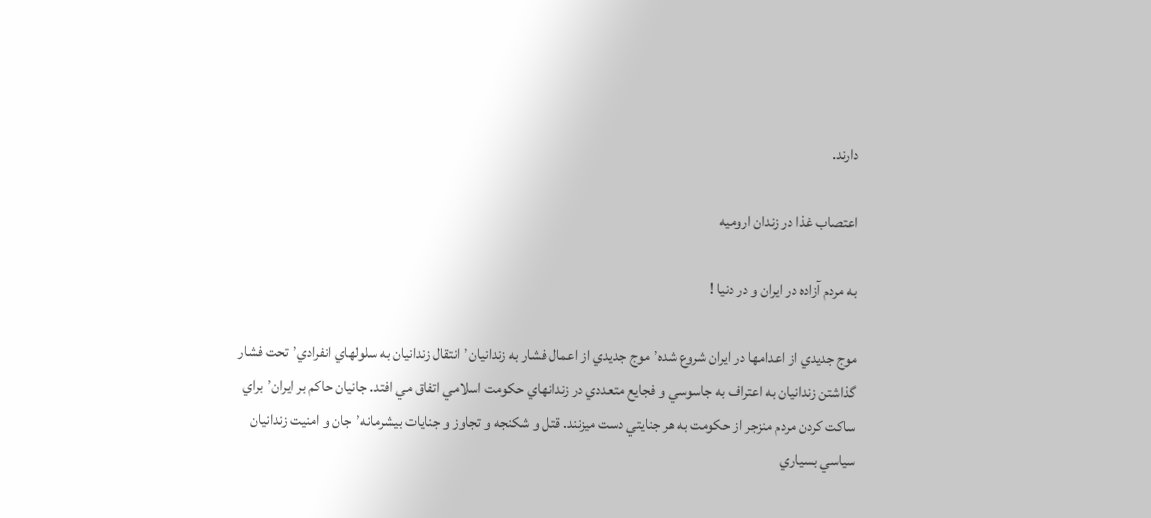دارند.

اعتصاب غذا در زندان اروميه

به مردم آزاده در ايران و در دنيا !

موج جديدي از اعدامها در ايران شروع شده٬ موج جديدي از اعمال فشار به زندانيان٬ انتقال زندانيان به سلولهاي انفرادي٬ تحت فشار گذاشتن زندانيان به اعتراف به جاسوسي و فجايع متعددي در زندانهاي حکومت اسلامي اتفاق مي افتد. جانيان حاکم بر ايران٬ براي ساکت کردن مردم منزجر از حکومت به هر جنايتي دست ميزنند. قتل و شکنجه و تجاوز و جنايات بيشرمانه٬ جان و امنيت زندانيان سياسي بسياري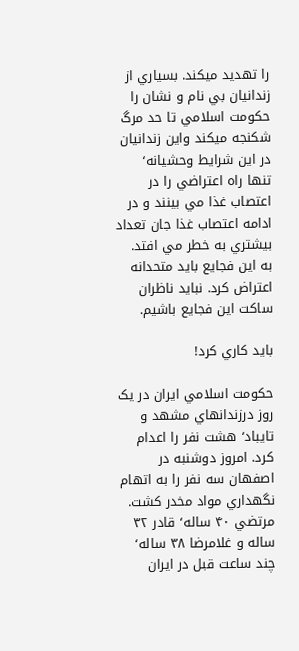را تهديد ميکند. بسياري از زندانيان بي نام و نشان را حکومت اسلامي تا حد مرگ شکنجه ميکند واين زندانيان در اين شرايط وحشيانه٬ تنها راه اعتراضي را در اعتصاب غذا مي بينند و در ادامه اعتصاب غذا جان تعداد بيشتري به خطر مي افتد. به اين فجايع بايد متحدانه اعتراض کرد. نبايد ناظران ساکت اين فجايع باشيم.

بايد کاري کرد!

حکومت اسلامي ايران در يک روز درزندانهاي مشهد و تايباد٬ هشت نفر را اعدام کرد. امروز دوشنبه در اصفهان سه نفر را به اتهام نگهداري مواد مخدر کشت. مرتضي ۴۰ ساله٬ قادر ۳۲ ساله و غلامرضا ۳۸ ساله٬ چند ساعت قبل در ايران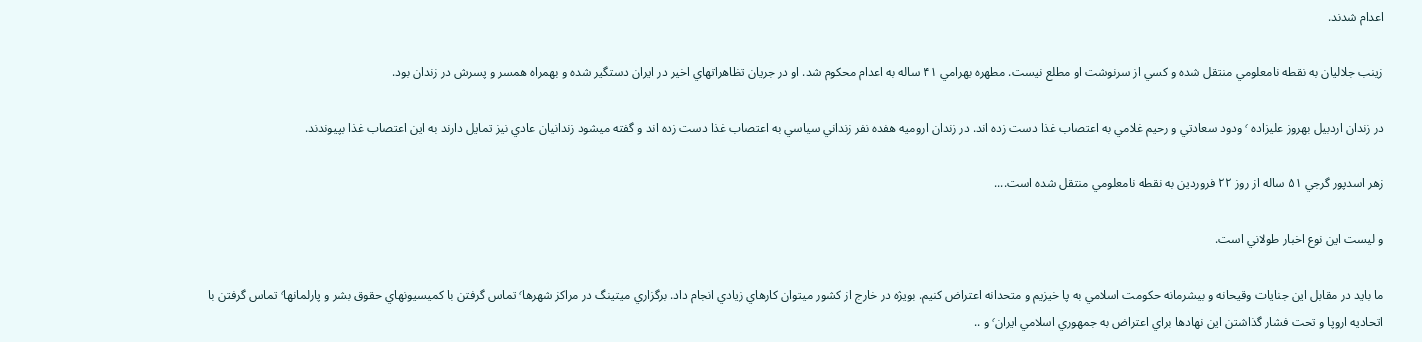اعدام شدند.

زينب جلاليان به نقطه نامعلومي منتقل شده و کسي از سرنوشت او مطلع نيست. مطهره بهرامي ۴۱ ساله به اعدام محکوم شد. او در جريان تظاهراتهاي اخير در ايران دستگير شده و بهمراه همسر و پسرش در زندان بود.

در زندان اردبيل بهروز عليزاده ٬ ودود سعادتي و رحيم غلامي به اعتصاب غذا دست زده اند. در زندان اروميه هفده نفر زنداني سياسي به اعتصاب غذا دست زده اند و گفته ميشود زندانيان عادي نيز تمايل دارند به اين اعتصاب غذا بپيوندند.

زهر اسدپور گرجي ۵۱ ساله از روز ۲۲ فروردين به نقطه نامعلومي منتقل شده است....

و ليست اين نوع اخبار طولاني است.

ما بايد در مقابل اين جنايات وقيحانه و بيشرمانه حکومت اسلامي به پا خيزيم و متحدانه اعتراض کنيم. بويژه در خارج از کشور ميتوان کارهاي زيادي انجام داد. برگزاري ميتينگ در مراکز شهرها٬ تماس گرفتن با کميسيونهاي حقوق بشر و پارلمانها٬ تماس گرفتن با اتحاديه اروپا و تحت فشار گذاشتن اين نهادها براي اعتراض به جمهوري اسلامي ايران٬ و ..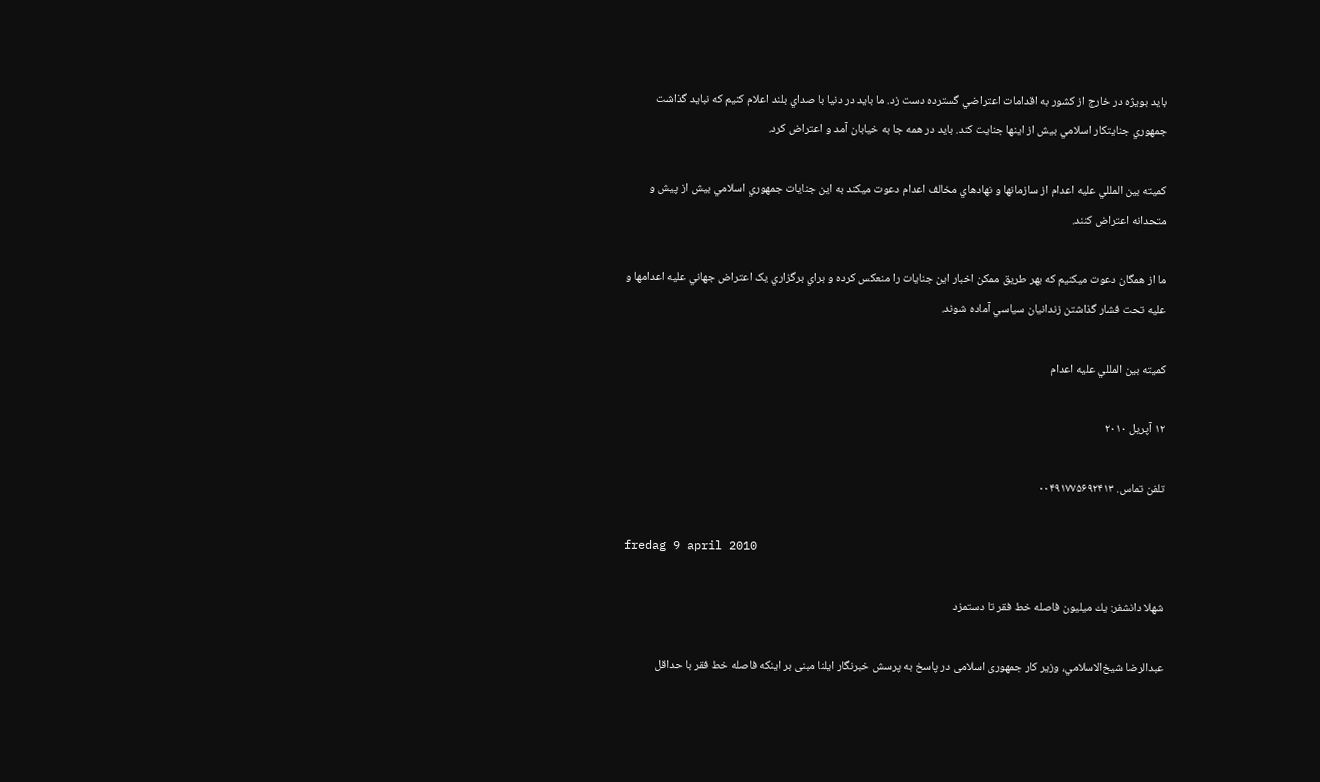بايد بويژه در خارج از کشور به اقدامات اعتراضي گسترده دست زد. ما بايد در دنيا با صداي بلند اعلام کنيم که نبايد گذاشت جمهوري جنايتکار اسلامي بيش از اينها جنايت کند. بايد در همه جا به خيابان آمد و اعتراض کرد.

کميته بين المللي عليه اعدام از سازمانها و نهادهاي مخالف اعدام دعوت ميکند به اين جنايات جمهوري اسلامي بيش از پيش و متحدانه اعتراض کنند.

ما از همگان دعوت ميکنيم که بهر طريق ممکن اخبار اين جنايات را منعکس کرده و براي برگزاري يک اعتراض جهاني عليه اعدامها و عليه تحت فشار گذاشتن زندانيان سياسي آماده شوند.

کميته بين المللي عليه اعدام

۱۲ آپريل ۲۰۱۰

تلفن تماس. ۰۰۴۹۱۷۷۵۶۹۲۴۱۳

fredag 9 april 2010

شهلا دانشفر: يك ميليون فاصله خط فقر تا دستمزد

عبدالرضا شيخ‌الاسلامي، وزير كار جمهوری اسلامی در پاسخ به پرسش خبرنگار ایلنا مبنی بر اینکه فاصله خط فقر با حداقل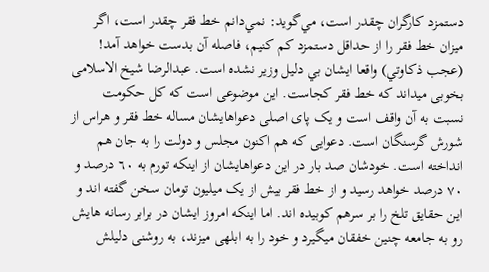دستمزد كارگران چقدر است، مي‌گويد: نمي‌دانم خط فقر چقدر است، اگر ميزان خط فقر را از حداقل دستمزد كم كنيم، فاصله آن بدست خواهد آمد! (عجب ذكاوتي) واقعا ايشان بي دليل وزير نشده است. عبدالرضا شیخ الاسلامی بخوبی میداند که خط فقر کجاست. این موضوعی است که کل حکومت نسبت به آن واقف است و یک پای اصلی دعواهایشان مساله خط فقر و هراس از شورش گرسنگان است. دعوایی که هم اکنون مجلس و دولت را به جان هم انداخته است. خودشان صد بار در این دعواهایشان از اینکه تورم به ٦٠ درصد و ٧٠ درصد خواهد رسید و از خط فقر بیش از یک میلیون تومان سخن گفته اند و این حقایق تلخ را بر سرهم کوبیده اند. اما اینکه امروز ایشان در برابر رسانه هایش رو به جامعه چنین خفقان میگیرد و خود را به ابلهی میزند، به روشنی دلیلش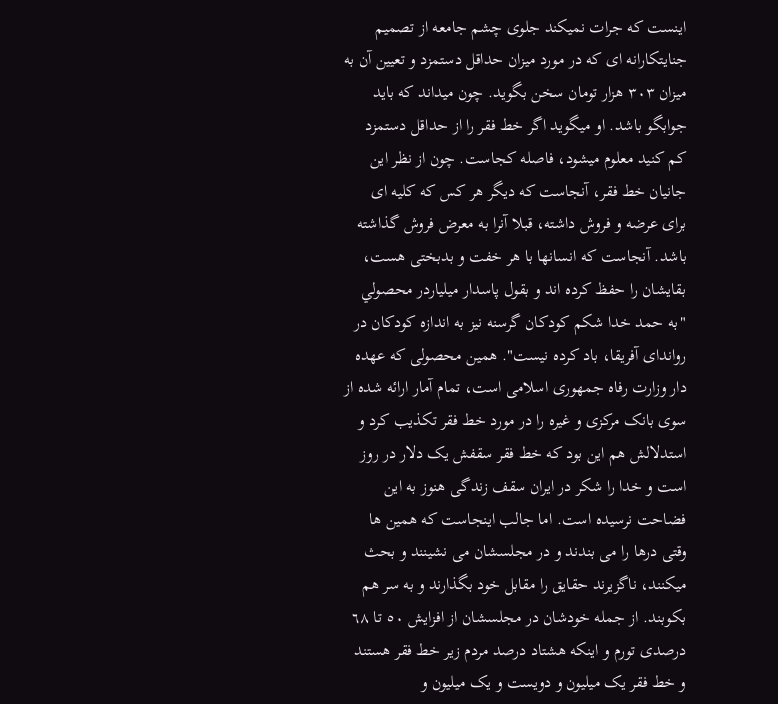اینست که جرات نمیکند جلوی چشم جامعه از تصمیم جنایتکارانه ای که در مورد میزان حداقل دستمزد و تعیین آن به ميزان ٣٠٣ هزار تومان سخن بگوید. چون میداند که باید جوابگو باشد. او میگوید اگر خط فقر را از حداقل دستمزد کم کنید معلوم میشود، فاصله کجاست. چون از نظر این جانیان خط فقر، آنجاست که دیگر هر کس كه کلیه ای برای عرضه و فروش داشته، قبلا آنرا به معرض فروش گذاشته باشد. آنجاست که انسانها با هر خفت و بدبختی هست، بقایشان را حفظ کرده اند و بقول پاسدار ميلياردر محصولي "به حمد خدا شکم کودکان گرسنه نیز به اندازه کودکان در رواندای آفریقا، باد کرده نیست". همين محصولی که عهده دار وزارت رفاه جمهوری اسلامی است، تمام آمار ارائه شده از سوی بانک مرکزی و غیره را در مورد خط فقر تکذیب کرد و استدلالش هم این بود که خط فقر سقفش یک دلار در روز است و خدا را شکر در ایران سقف زندگی هنوز به این فضاحت نرسیده است. اما جالب اينجاست كه همین ها وقتی درها را می بندند و در مجلسشان می نشینند و بحث میکنند، ناگزیرند حقایق را مقابل خود بگذارند و به سر هم بکوبند. از جمله خودشان در مجلسشان از افزایش ٥٠ تا ٦٨ درصدی تورم و اينكه هشتاد درصد مردم زیر خط فقر هستند و خط فقر یک میلیون و دویست و یک میلیون و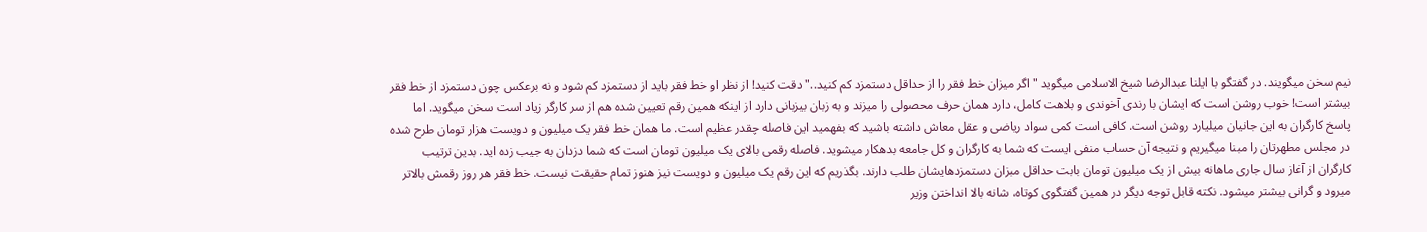نیم سخن میگویند. در گفتگو با ايلنا عبدالرضا شیخ الاسلامی میگوید "اگر میزان خط فقر را از حداقل دستمزد کم کنید.." دقت كنيد! از نظر او خط فقر بايد از دستمزد كم شود و نه برعكس چون دستمزد از خط فقر بيشتر است! خوب روشن است که ایشان با رندی آخوندی و بلاهت کامل، دارد همان حرف محصولی را میزند و به زبان بیزبانی دارد از اینکه همین رقم تعیین شده هم از سر کارگر زیاد است سخن میگوید. اما پاسخ کارگران به این جانيان ميليارد روشن است. کافی است کمی سواد ریاضی و عقل معاش داشته باشید که بفهمید این فاصله چقدر عظیم است. ما همان خط فقر یک میلیون و دویست هزار تومان طرح شده در مجلس مطهرتان را مبنا میگیریم و نتیجه آن حساب منفی ایست که شما به کارگران و کل جامعه بدهکار میشوید. فاصله رقمی بالای یک میلیون تومان است که شما دزدان به جیب زده اید. بدین ترتیب کارگران از آغاز سال جاری ماهانه بیش از یک میلیون تومان بابت حداقل مبزان دستمزدهایشان طلب دارند. بگذریم که این رقم یک میلیون و دویست نیز هنوز تمام حقیقت نیست. خط فقر هر روز رقمش بالاتر میرود و گرانی بیشتر میشود. نکته قابل توجه دیگر در همین گفتگوی کوتاه، شانه بالا انداختن وزیر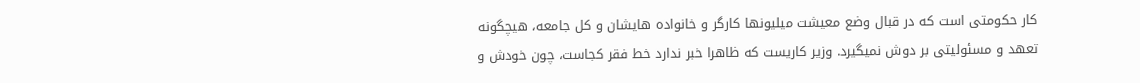کار حکومتی است که در قبال وضع معیشت میلیونها کارگر و خانواده هایشان و کل جامعه، هیچگونه تعهد و مسئولیتی بر دوش نمیگیرد. وزیر کاریست که ظاهرا خبر ندارد خط فقر کجاست، چون خودش و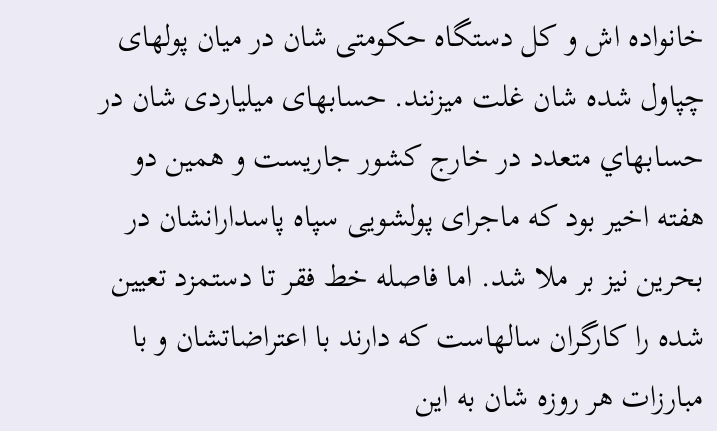خانواده اش و کل دستگاه حکومتی شان در میان پولهای چپاول شده شان غلت میزنند. حسابهای میلیاردی شان در حسابهاي متعدد در خارج کشور جاریست و همین دو هفته اخیر بود که ماجرای پولشویی سپاه پاسدارانشان در بحرین نیز بر ملا شد. اما فاصله خط فقر تا دستمزد تعیین شده را کارگران سالهاست که دارند با اعتراضاتشان و با مبارزات هر روزه شان به این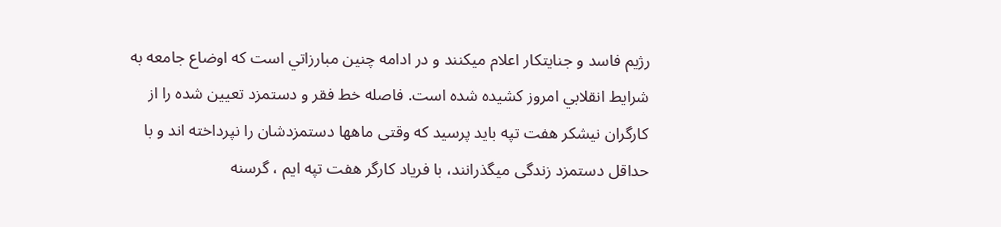رژیم فاسد و جنایتکار اعلام میکنند و در ادامه چنين مبارزاتي است كه اوضاع جامعه به شرايط انقلابي امروز كشيده شده است. فاصله خط فقر و دستمزد تعیین شده را از کارگران نیشکر هفت تپه باید پرسید که وقتی ماهها دستمزدشان را نپرداخته اند و با حداقل دستمزد زندگی میگذرانند، با فریاد کارگر هفت تپه ایم ، گرسنه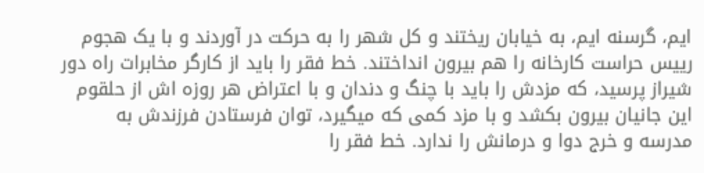ایم، گرسنه ایم، به خیابان ریختند و کل شهر را به حرکت در آوردند و با یک هجوم رییس حراست کارخانه را هم بیرون انداختند. خط فقر را باید از کارگر مخابرات راه دور شیراز پرسید، که مزدش را باید با چنگ و دندان و با اعتراض هر روزه اش از حلقوم این جانیان بیرون بکشد و با مزد کمی که میگیرد، توان فرستادن فرزندش به مدرسه و خرج دوا و درمانش را ندارد. خط فقر را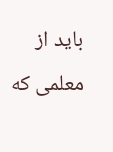باید از معلمی که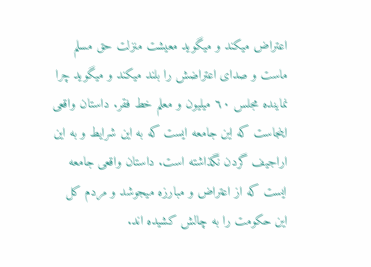اعتراض میکند و میگوید معیشت منزلت حق مسلم ماست و صدای اعتراضش را بلند میکند و میگوید چرا نماینده مجلس ٦٠ میلیون و معلم خط فقر. داستان واقعی اینجاست که این جامعه ایست که به این شرایط و به این اراجیف گردن نگذاشته است. داستان واقعی جامعه ایست که از اعتراض و مبارزه میجوشد و مردم کل این حکومت را به چالش کشیده اند.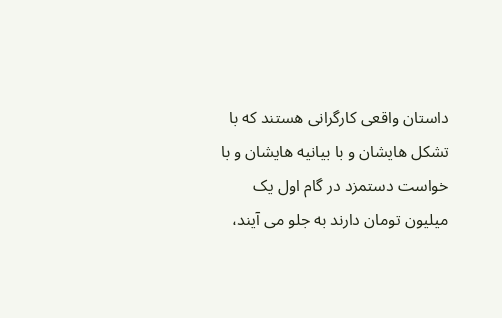داستان واقعی کارگرانی هستند که با تشکل هایشان و با بیانیه هایشان و با خواست دستمزد در گام اول یک میلیون تومان دارند به جلو می آیند،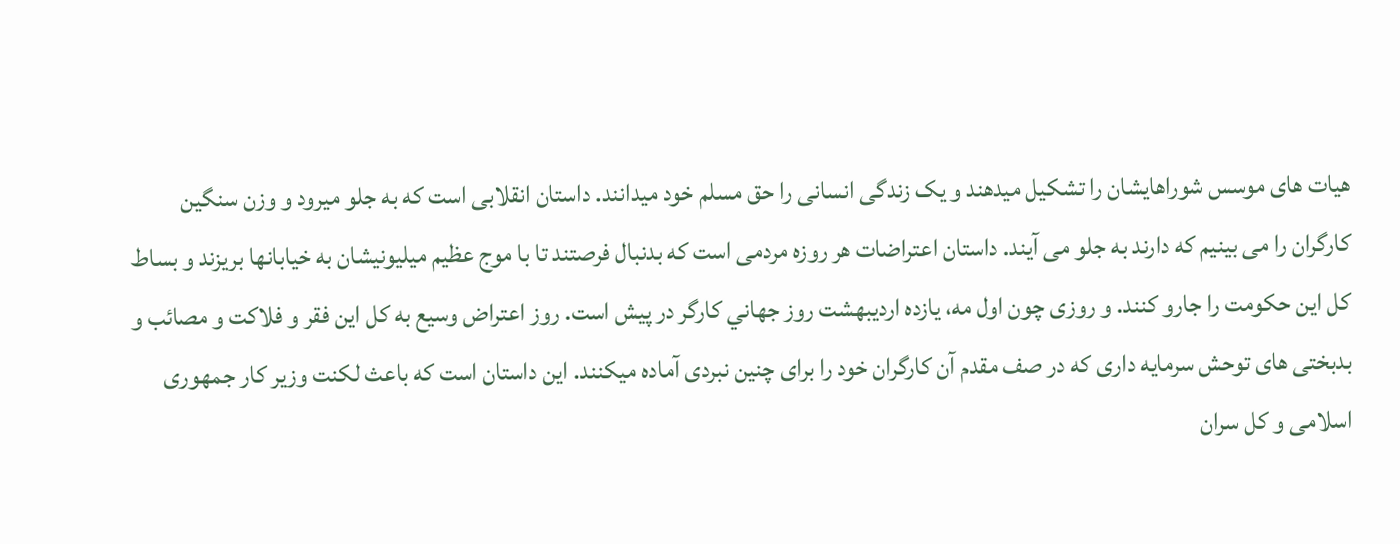هیات های موسس شوراهایشان را تشکیل میدهند و یک زندگی انسانی را حق مسلم خود میدانند. داستان انقلابی است که به جلو میرود و وزن سنگین کارگران را می بینیم که دارند به جلو می آیند. داستان اعتراضات هر روزه مردمی است که بدنبال فرصتند تا با موج عظیم میلیونیشان به خیابانها بریزند و بساط کل این حکومت را جارو کنند. و روزی چون اول مه، يازده ارديبهشت روز جهاني كارگر در پيش است. روز اعتراض وسیع به کل این فقر و فلاکت و مصائب و بدبختی های توحش سرمایه داری كه در صف مقدم آن کارگران خود را برای چنین نبردی آماده میکنند. این داستان است که باعث لکنت وزیر کار جمهوری اسلامی و کل سران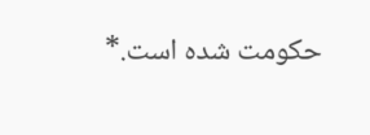حکومت شده است.*